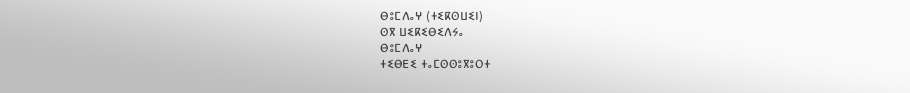ⴱⵓⵎⴷⴰⵖ (ⵜⵉⴽⵙⵡⵉⵏ)
ⵙⴳ ⵡⵉⴽⵉⴱⵉⴷⵢⴰ
ⴱⵓⵎⴷⴰⵖ
ⵜⵉⴱⴹⵉ ⵜⴰⵎⵙⵙⵓⴳⵓⵔⵜ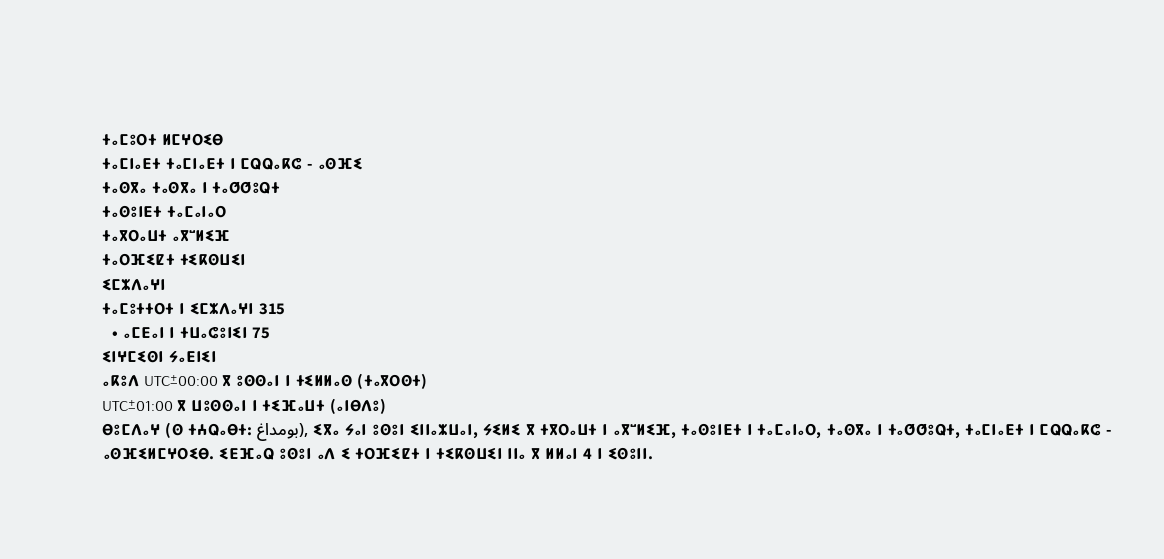ⵜⴰⵎⵓⵔⵜ ⵍⵎⵖⵔⵉⴱ
ⵜⴰⵎⵏⴰⴹⵜ ⵜⴰⵎⵏⴰⴹⵜ ⵏ ⵎⵕⵕⴰⴽⵛ - ⴰⵙⴼⵉ
ⵜⴰⵙⴳⴰ ⵜⴰⵙⴳⴰ ⵏ ⵜⴰⵚⵚⵓⵕⵜ
ⵜⴰⵙⵓⵏⴹⵜ ⵜⴰⵎⴰⵏⴰⵔ
ⵜⴰⴳⵔⴰⵡⵜ ⴰⴳⵯⵍⵉⴼ
ⵜⴰⵔⴼⵉⵇⵜ ⵜⵉⴽⵙⵡⵉⵏ
ⵉⵎⵣⴷⴰⵖⵏ
ⵜⴰⵎⵓⵜⵜⵔⵜ ⵏ ⵉⵎⵣⴷⴰⵖⵏ 315
  • ⴰⵎⴹⴰⵏ ⵏ ⵜⵡⴰⵛⵓⵏⵉⵏ 75
ⵉⵏⵖⵎⵉⵙⵏ ⵢⴰⴹⵏⵉⵏ
ⴰⴽⵓⴷ UTC±00:00 ⴳ ⵓⵙⵙⴰⵏ ⵏ ⵜⵉⵍⵍⴰⵙ (ⵜⴰⴳⵔⵙⵜ)
UTC±01:00 ⴳ ⵡⵓⵙⵙⴰⵏ ⵏ ⵜⵉⴼⴰⵡⵜ (ⴰⵏⴱⴷⵓ)
ⴱⵓⵎⴷⴰⵖ (ⵙ ⵜⵄⵕⴰⴱⵜ: بومداغ), ⵉⴳⴰ ⵢⴰⵏ ⵓⵙⵓⵏ ⵉⵏⵏⴰⵣⵡⴰⵏ, ⵢⵉⵍⵉ ⴳ ⵜⴳⵔⴰⵡⵜ ⵏ ⴰⴳⵯⵍⵉⴼ, ⵜⴰⵙⵓⵏⴹⵜ ⵏ ⵜⴰⵎⴰⵏⴰⵔ, ⵜⴰⵙⴳⴰ ⵏ ⵜⴰⵚⵚⵓⵕⵜ, ⵜⴰⵎⵏⴰⴹⵜ ⵏ ⵎⵕⵕⴰⴽⵛ - ⴰⵙⴼⵉⵍⵎⵖⵔⵉⴱ. ⵉⴹⴼⴰⵕ ⵓⵙⵓⵏ ⴰⴷ ⵉ ⵜⵔⴼⵉⵇⵜ ⵏ ⵜⵉⴽⵙⵡⵉⵏ ⵏⵏⴰ ⴳ ⵍⵍⴰⵏ 4 ⵏ ⵉⵙⵓⵏⵏ.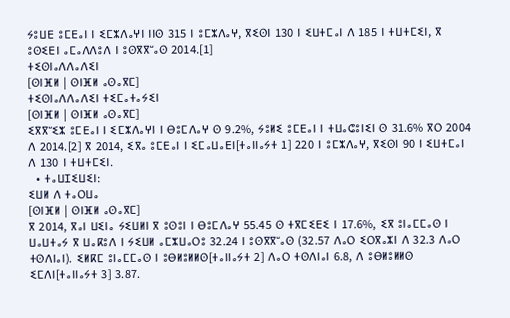ⵢⵓⵡⴹ ⵓⵎⴹⴰⵏ ⵏ ⵉⵎⵣⴷⴰⵖⵏ ⵏⵏⵙ 315 ⵏ ⵓⵎⵣⴷⴰⵖ, ⴳⵉⵙⵏ 130 ⵏ ⵉⵡⵜⵎⴰⵏ ⴷ 185 ⵏ ⵜⵡⵜⵎⵉⵏ, ⴳ ⵓⵙⵉⴹⵏ ⴰⵎⴰⴷⴷⵓⴷ ⵏ ⵓⵙⴳⴳⵯⴰⵙ 2014.[1]
ⵜⵉⵙⵏⴰⴷⴷⴰⴷⵉⵏ
[ⵙⵏⴼⵍ | ⵙⵏⴼⵍ ⴰⵙⴰⴳⵎ]
ⵜⵉⵙⵏⴰⴷⴷⴰⴷⵉⵏ ⵜⵉⵎⴰⵜⴰⵢⵉⵏ
[ⵙⵏⴼⵍ | ⵙⵏⴼⵍ ⴰⵙⴰⴳⵎ]
ⵉⴳⴳⵯⵉⵣ ⵓⵎⴹⴰⵏ ⵏ ⵉⵎⵣⴷⴰⵖⵏ ⵏ ⴱⵓⵎⴷⴰⵖ ⵙ 9.2%, ⵢⵓⵍⵉ ⵓⵎⴹⴰⵏ ⵏ ⵜⵡⴰⵛⵓⵏⵉⵏ ⵙ 31.6% ⴳⵔ 2004 ⴷ 2014.[2] ⴳ 2014, ⵉⴳⴰ ⵓⵎⴹⴰⵏ ⵏ ⵉⵎⴰⵡⴰⴹⵏ[ⵜⴰⵏⵏⴰⵢⵜ 1] 220 ⵏ ⵓⵎⵣⴷⴰⵖ, ⴳⵉⵙⵏ 90 ⵏ ⵉⵡⵜⵎⴰⵏ ⴷ 130 ⵏ ⵜⵡⵜⵎⵉⵏ.
  • ⵜⴰⵡⵊⵉⵡⵉⵏ:
ⵉⵡⵍ ⴷ ⵜⴰⵔⵡⴰ
[ⵙⵏⴼⵍ | ⵙⵏⴼⵍ ⴰⵙⴰⴳⵎ]
ⴳ 2014, ⴳⴰⵏ ⵡⵉⵏⴰ ⵢⵉⵡⵍⵏ ⴳ ⵓⵙⵓⵏ ⵏ ⴱⵓⵎⴷⴰⵖ 55.45 ⵙ ⵜⴳⵎⵉⴹⵉ ⵏ 17.6%, ⵉⴳ ⵓⵏⴰⵎⵎⴰⵙ ⵏ ⵡⴰⵡⵜⴰⵢ ⴳ ⵡⴰⴽⵓⴷ ⵏ ⵢⵉⵡⵍ ⴰⵎⵣⵡⴰⵔⵓ 32.24 ⵏ ⵓⵙⴳⴳⵯⴰⵙ (32.57 ⴷⴰⵔ ⵉⵔⴳⴰⵣⵏ ⴷ 32.3 ⴷⴰⵔ ⵜⵙⴷⵏⴰⵏ). ⵉⵍⴽⵎ ⵓⵏⴰⵎⵎⴰⵙ ⵏ ⵓⴱⵍⵓⵍⵍⵙ[ⵜⴰⵏⵏⴰⵢⵜ 2] ⴷⴰⵔ ⵜⵙⴷⵏⴰⵏ 6.8, ⴷ ⵓⴱⵍⵓⵍⵍⵙ ⵉⵎⴷⵏ[ⵜⴰⵏⵏⴰⵢⵜ 3] 3.87.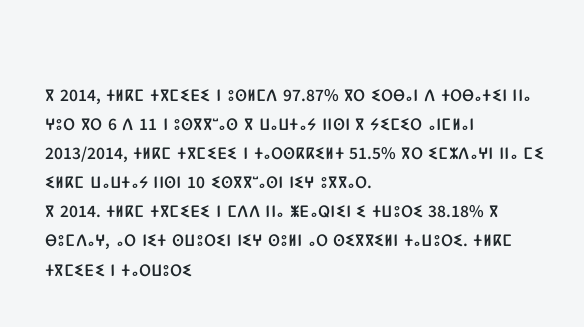ⴳ 2014, ⵜⵍⴽⵎ ⵜⴳⵎⵉⴹⵉ ⵏ ⵓⵙⵍⵎⴷ 97.87% ⴳⵔ ⵉⵔⴱⴰⵏ ⴷ ⵜⵔⴱⴰⵜⵉⵏ ⵏⵏⴰ ⵖⵓⵔ ⴳⵔ 6 ⴷ 11 ⵏ ⵓⵙⴳⴳⵯⴰⵙ ⴳ ⵡⴰⵡⵜⴰⵢ ⵏⵏⵙⵏ ⴳ ⵢⵉⵎⵉⵔ ⴰⵏⵎⵍⴰⵏ 2013/2014, ⵜⵍⴽⵎ ⵜⴳⵎⵉⴹⵉ ⵏ ⵜⴰⵔⵙⴽⴽⵉⵍⵜ 51.5% ⴳⵔ ⵉⵎⵣⴷⴰⵖⵏ ⵏⵏⴰ ⵎⵉ ⵉⵍⴽⵎ ⵡⴰⵡⵜⴰⵢ ⵏⵏⵙⵏ 10 ⵉⵙⴳⴳⵯⴰⵙⵏ ⵏⵉⵖ ⵓⴳⴳⴰⵔ.
ⴳ 2014. ⵜⵍⴽⵎ ⵜⴳⵎⵉⴹⵉ ⵏ ⵎⴷⴷ ⵏⵏⴰ ⵥⴹⴰⵕⵏⵉⵏ ⵉ ⵜⵡⵓⵔⵉ 38.18% ⴳ ⴱⵓⵎⴷⴰⵖ, ⴰⵔ ⵏⵉⵜ ⵙⵡⵓⵔⵉⵏ ⵏⵉⵖ ⵙⵓⵍⵏ ⴰⵔ ⵙⵉⴳⴳⵉⵍⵏ ⵜⴰⵡⵓⵔⵉ. ⵜⵍⴽⵎ ⵜⴳⵎⵉⴹⵉ ⵏ ⵜⴰⵔⵡⵓⵔⵉ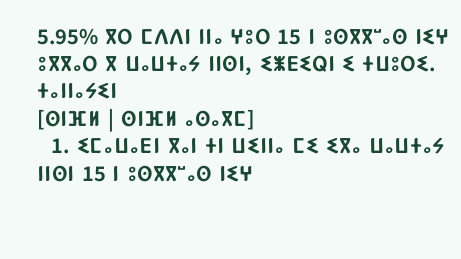5.95% ⴳⵔ ⵎⴷⴷⵏ ⵏⵏⴰ ⵖⵓⵔ 15 ⵏ ⵓⵙⴳⴳⵯⴰⵙ ⵏⵉⵖ ⵓⴳⴳⴰⵔ ⴳ ⵡⴰⵡⵜⴰⵢ ⵏⵏⵙⵏ, ⵉⵥⴹⵉⵕⵏ ⵉ ⵜⵡⵓⵔⵉ.
ⵜⴰⵏⵏⴰⵢⵉⵏ
[ⵙⵏⴼⵍ | ⵙⵏⴼⵍ ⴰⵙⴰⴳⵎ]
  1. ⵉⵎⴰⵡⴰⴹⵏ ⴳⴰⵏ ⵜⵏ ⵡⵉⵏⵏⴰ ⵎⵉ ⵉⴳⴰ ⵡⴰⵡⵜⴰⵢ ⵏⵏⵙⵏ 15 ⵏ ⵓⵙⴳⴳⵯⴰⵙ ⵏⵉⵖ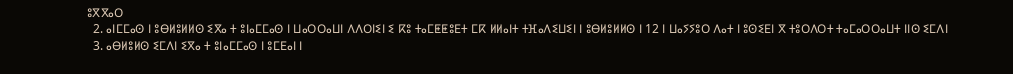ⵓⴳⴳⴰⵔ
  2. ⴰⵏⵎⵎⴰⵙ ⵏ ⵓⴱⵍⵓⵍⵍⵙ ⵉⴳⴰ ⵜ ⵓⵏⴰⵎⵎⴰⵙ ⵏ ⵡⴰⵔⵔⴰⵡⵏ ⴷⴷⵔⵏⵉⵏ ⵉ ⴽⵓ ⵜⴰⵎⵟⵟⵓⴹⵜ ⵎⴽ ⵍⵍⴰⵏⵜ ⵜⴼⴰⴷⵉⵡⵉⵏ ⵏ ⵓⴱⵍⵓⵍⵍⵙ ⵏ 12 ⵏ ⵡⴰⵢⵢⵓⵔ ⴷⴰⵜ ⵏ ⵓⵙⵉⴹⵏ ⴳ ⵜⵓⵔⴷⵔⵜ ⵜⴰⵎⴰⵔⵔⴰⵡⵜ ⵏⵏⵙ ⵉⵎⴷⵏ
  3. ⴰⴱⵍⵓⵍⵙ ⵉⵎⴷⵏ ⵉⴳⴰ ⵜ ⵓⵏⴰⵎⵎⴰⵙ ⵏ ⵓⵎⴹⴰⵏ ⵏ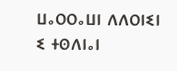ⵡⴰⵔⵔⴰⵡⵏ ⴷⴷⵔⵏⵉⵏ ⵉ ⵜⵙⴷⵏⴰⵏ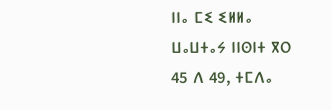ⵏⵏⴰ ⵎⵉ ⵉⵍⵍⴰ ⵡⴰⵡⵜⴰⵢ ⵏⵏⵙⵏⵜ ⴳⵔ 45 ⴷ 49, ⵜⵎⴷⴰ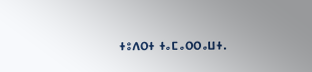ⵜⵓⴷⵔⵜ ⵜⴰⵎⴰⵔⵔⴰⵡⵜ.